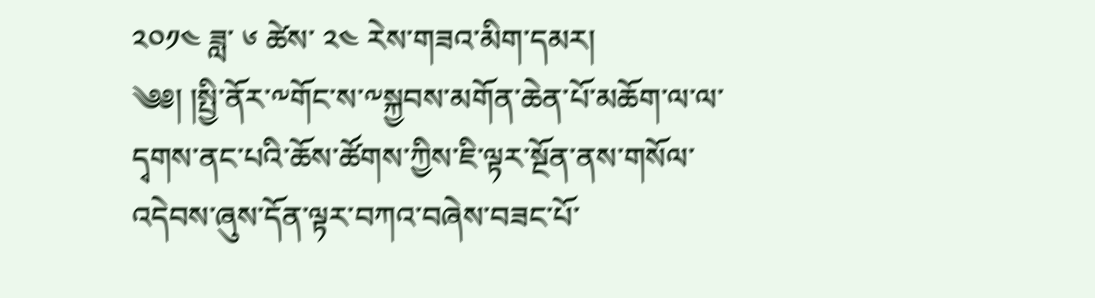༢༠༡༤ ཟླ་ ༦ ཚེས་ ༢༤ རེས་གཟའ་མིག་དམར།
༄༅། །སྤྱི་ནོར་༸གོང་ས་༸སྐྱབས་མགོན་ཆེན་པོ་མཆོག་ལ་ལ་དྭགས་ནང་པའི་ཆོས་ཚོགས་ཀྱིས་ཇི་ལྟར་སྔོན་ནས་གསོལ་འདེབས་ཞུས་དོན་ལྟར་བཀའ་བཞེས་བཟང་པོ་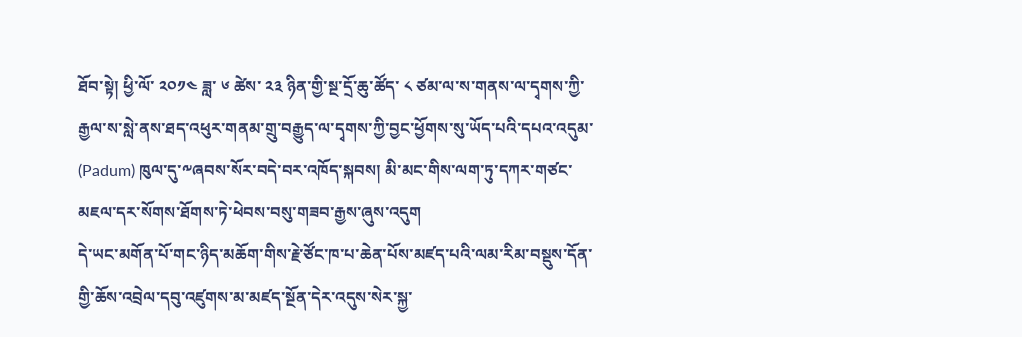ཐོབ་སྟེ། ཕྱི་ལོ་ ༢༠༡༤ ཟླ་ ༦ ཚེས་ ༢༣ ཉིན་གྱི་སྔ་དྲོ་ཆུ་ཚོད་ ༨ ཙམ་ལ་ས་གནས་ལ་དྭགས་ཀྱི་རྒྱལ་ས་སླེ་ནས་ཐད་འཕུར་གནམ་གྲུ་བརྒྱུད་ལ་དྭགས་ཀྱི་བྱང་ཕྱོགས་སུ་ཡོད་པའི་དཔའ་འདུམ་ (Padum) ཁུལ་དུ་༸ཞབས་སོར་བདེ་བར་འཁོད་སྐབས། མི་མང་གིས་ལག་ཏུ་དཀར་གཙང་མཇལ་དར་སོགས་ཐོགས་ཏེ་ཕེབས་བསུ་གཟབ་རྒྱས་ཞུས་འདུག
དེ་ཡང་མགོན་པོ་གང་ཉིད་མཆོག་གིས་རྗེ་ཙོང་ཁ་པ་ཆེན་པོས་མཛད་པའི་ལམ་རིམ་བསྡུས་དོན་གྱི་ཆོས་འབྲེལ་དབུ་འཛུགས་མ་མཛད་སྔོན་དེར་འདུས་སེར་སྐྱ་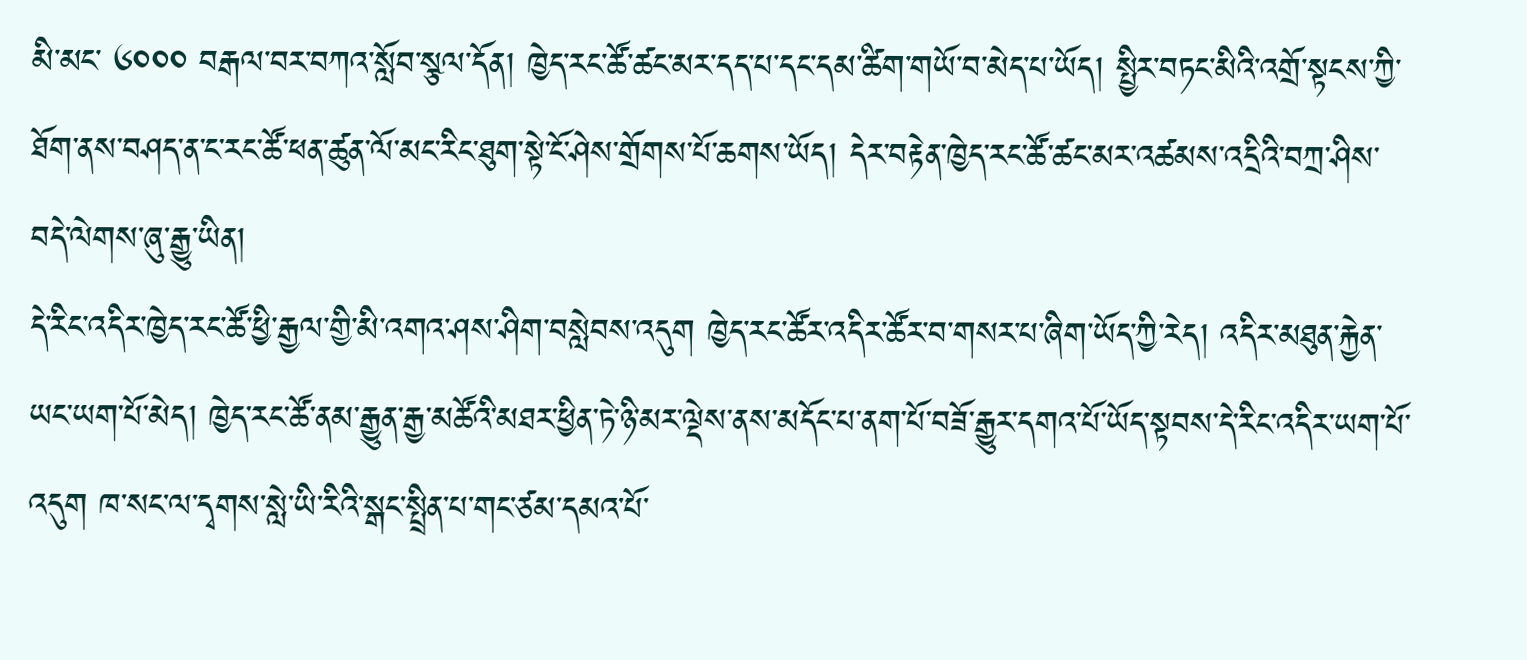མི་མང་ ༦༠༠༠ བརྒལ་བར་བཀའ་སློབ་སྩལ་དོན། ཁྱེད་རང་ཚོ་ཚང་མར་དད་པ་དང་དམ་ཚིག་གཡོ་བ་མེད་པ་ཡོད། སྤྱིར་བཏང་མིའི་འགྲོ་སྟངས་ཀྱི་ཐོག་ནས་བཤད་ན་ང་རང་ཚོ་ཕན་ཚུན་ལོ་མང་རིང་ཐུག་སྟེ་ངོ་ཤེས་གྲོགས་པོ་ཆགས་ཡོད། དེར་བརྟེན་ཁྱེད་རང་ཚོ་ཚང་མར་འཚམས་འདྲིའི་བཀྲ་ཤིས་བདེ་ལེགས་ཞུ་རྒྱུ་ཡིན།
དེ་རིང་འདིར་ཁྱེད་རང་ཚོ་ཕྱི་རྒྱལ་གྱི་མི་འགའ་ཤས་ཤིག་བསླེབས་འདུག ཁྱེད་རང་ཚོར་འདིར་ཚོར་བ་གསར་པ་ཞིག་ཡོད་ཀྱི་རེད། འདིར་མཐུན་རྐྱེན་ཡང་ཡག་པོ་མེད། ཁྱེད་རང་ཚོ་ནམ་རྒྱུན་རྒྱ་མཚོའི་མཐར་ཕྱིན་ཏེ་ཉི་མར་ལྡེས་ནས་མདོང་པ་ནག་པོ་བཟོ་རྒྱུར་དགའ་པོ་ཡོད་སྟབས་དེ་རིང་འདིར་ཡག་པོ་འདུག ཁ་སང་ལ་དྭགས་སླེ་ཡི་རིའི་སྒང་སྤྲིན་པ་གང་ཙམ་དམའ་པོ་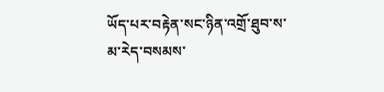ཡོད་པར་བརྟེན་སང་ཉིན་འགྲོ་ཐུབ་ས་མ་རེད་བསམས་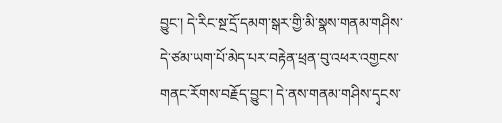བྱུང་། དེ་རིང་སྔ་དྲོ་དམག་སྒར་གྱི་མི་སྣས་གནམ་གཤིས་དེ་ཙམ་ཡག་པོ་མེད་པར་བརྟེན་ཕྲན་བུ་འཕར་འགྱངས་གནང་རོགས་བརྗོད་བྱུང་། དེ་ནས་གནམ་གཤིས་དྭངས་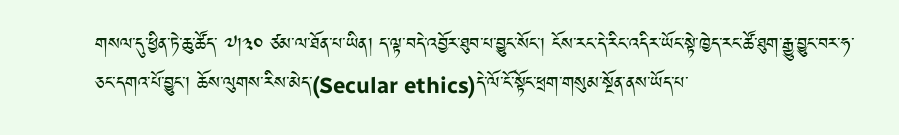གསལ་དུ་ཕྱིན་ཏེ་ཆུ་ཚོད་ ༧།༣༠ ཙམ་ལ་ཐོན་པ་ཡིན། ད་ལྟ་བདེ་འབྱོར་ཐུབ་པ་བྱུང་སོང་། ངོས་རང་དེ་རིང་འདིར་ཡོང་སྟེ་ཁྱེད་རང་ཚོ་ཐུག་རྒྱུ་བྱུང་བར་ཧ་ཅང་དགའ་པོ་བྱུང་། ཆོས་ལུགས་རིས་མེད་(Secular ethics)དེ་ལོ་ངོ་སྟོང་ཕྲག་གསུམ་སྔོན་ནས་ཡོད་པ་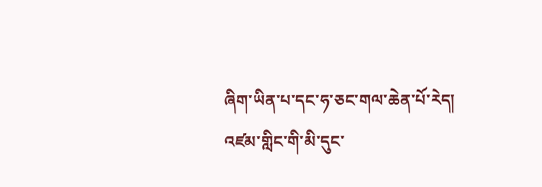ཞིག་ཡིན་པ་དང་ཧ་ཅང་གལ་ཆེན་པོ་རེད། འཛམ་གླིང་གི་མི་དུང་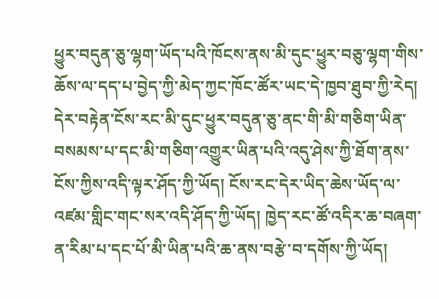ཕྱུར་བདུན་ཅུ་ལྷག་ཡོད་པའི་ཁོངས་ནས་མི་དུང་ཕྱུར་བཅུ་ལྷག་གིས་ཆོས་ལ་དད་པ་བྱེད་ཀྱི་མེད་ཀྱང་ཁོང་ཚོར་ཡང་དེ་ཁྱབ་ཐུབ་ཀྱི་རེད།
དེར་བརྟེན་ངོས་རང་མི་དུང་ཕྱུར་བདུན་ཅུ་ནང་གི་མི་གཅིག་ཡིན་བསམས་པ་དང་མི་གཅིག་འགྱུར་ཡིན་པའི་འདུ་ཤེས་ཀྱི་ཐོག་ནས་ངོས་ཀྱིས་འདི་ལྟར་ཤོད་ཀྱི་ཡོད། ངོས་རང་དེར་ཡིད་ཆེས་ཡོད་ལ་འཛམ་གླིང་གང་སར་འདི་ཤོད་ཀྱི་ཡོད། ཁྱེད་རང་ཚོ་འདིར་ཆ་བཞག་ན་རིམ་པ་དང་པོ་མི་ཡིན་པའི་ཆ་ནས་བརྩེ་བ་དགོས་ཀྱི་ཡོད།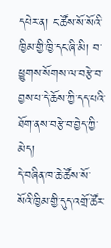དཔེར་ན། ང་ཚོས་སོ་སོའི་ཁྱིམ་གྱི་ཁྱི་དང་ཞི་མི། བ་ཕྱུགས་སོགས་ལ་བརྩེ་བ་བྱས་པ་དེ་ཆོས་ཀྱི་དད་པའི་ཐོག་ནས་བརྩེ་བ་བྱེད་ཀྱི་མེད།
དེ་བཞིན་ཁ་ཆེ་ཚོས་སོ་སོའི་ཁྱིམ་གྱི་དུད་འགྲོ་ཚོར་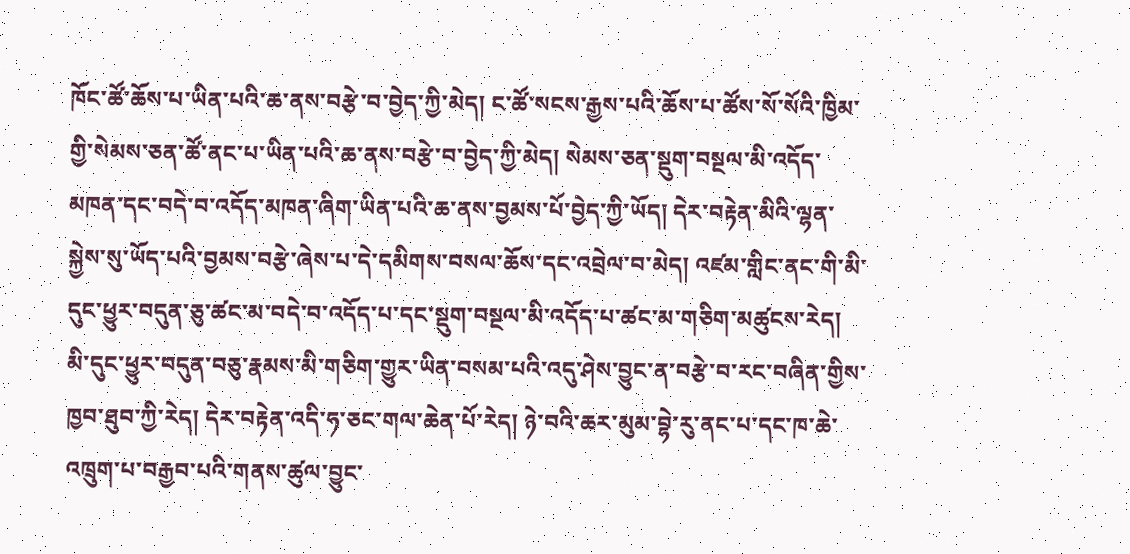ཁོང་ཚོ་ཆོས་པ་ཡིན་པའི་ཆ་ནས་བརྩེ་བ་བྱེད་ཀྱི་མེད། ང་ཚོ་སངས་རྒྱས་པའི་ཆོས་པ་ཚོས་སོ་སོའི་ཁྱིམ་གྱི་སེམས་ཅན་ཚོ་ནང་པ་ཡིན་པའི་ཆ་ནས་བརྩེ་བ་བྱེད་ཀྱི་མེད། སེམས་ཅན་སྡུག་བསྔལ་མི་འདོད་མཁན་དང་བདེ་བ་འདོད་མཁན་ཞིག་ཡིན་པའི་ཆ་ནས་བྱམས་པོ་བྱེད་ཀྱི་ཡོད། དེར་བརྟེན་མིའི་ལྷན་སྐྱེས་སུ་ཡོད་པའི་བྱམས་བརྩེ་ཞེས་པ་དེ་དམིགས་བསལ་ཆོས་དང་འབྲེལ་བ་མེད། འཛམ་གླིང་ནང་གི་མི་དུང་ཕྱུར་བདུན་ཅུ་ཚང་མ་བདེ་བ་འདོད་པ་དང་སྡུག་བསྔལ་མི་འདོད་པ་ཚང་མ་གཅིག་མཚུངས་རེད། མི་དུང་ཕྱུར་བདུན་བཅུ་རྣམས་མི་གཅིག་གྱུར་ཡིན་བསམ་པའི་འདུ་ཤེས་བྱུང་ན་བརྩེ་བ་རང་བཞིན་གྱིས་ཁྱབ་ཐུབ་ཀྱི་རེད། དེར་བརྟེན་འདི་ཧ་ཅང་གལ་ཆེན་པོ་རེད། ཉེ་བའི་ཆར་མུམ་བྷེ་རུ་ནང་པ་དང་ཁ་ཆེ་འཁྲུག་པ་བརྒྱབ་པའི་གནས་ཚུལ་བྱུང་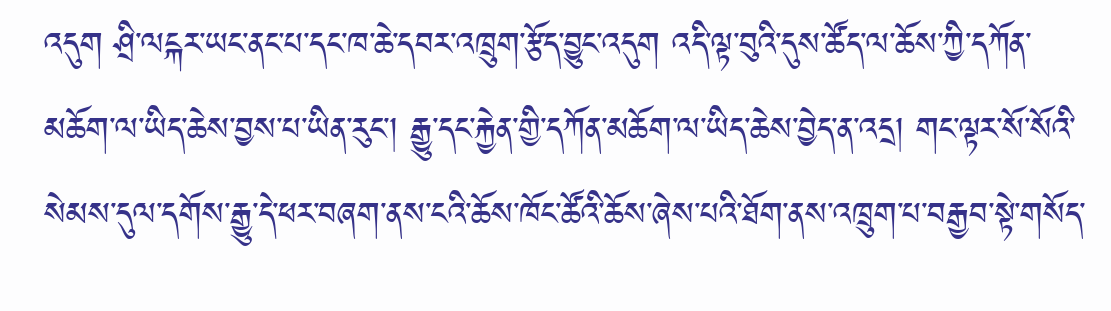འདུག ཤྲི་ལངྐར་ཡང་ནང་པ་དང་ཁ་ཆེ་དབར་འཁྲུག་རྩོད་བྱུང་འདུག འདི་ལྟ་བུའི་དུས་ཚོད་ལ་ཆོས་ཀྱི་དཀོན་མཆོག་ལ་ཡིད་ཆེས་བྱས་པ་ཡིན་རུང་། རྒྱུ་དང་རྐྱེན་གྱི་དཀོན་མཆོག་ལ་ཡིད་ཆེས་བྱེད་ན་འདྲ། གང་ལྟར་སོ་སོའི་སེམས་དུལ་དགོས་རྒྱུ་དེ་ཕར་བཞག་ནས་ངའི་ཆོས་ཁོང་ཚོའི་ཆོས་ཞེས་པའི་ཐོག་ནས་འཁྲུག་པ་བརྒྱབ་སྟེ་གསོད་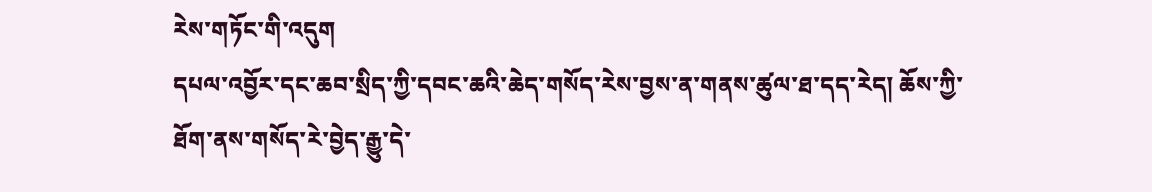རེས་གཏོང་གི་འདུག
དཔལ་འབྱོར་དང་ཆབ་སྲིད་ཀྱི་དབང་ཆའི་ཆེད་གསོད་རེས་བྱས་ན་གནས་ཚུལ་ཐ་དད་རེད། ཆོས་ཀྱི་ཐོག་ནས་གསོད་རེ་བྱེད་རྒྱུ་དེ་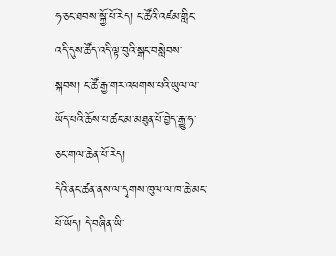ཧ་ཅང་ཐབས་སྐྱོ་པོ་རེད། ང་ཚོའི་འཛམ་གླིང་འདི་དུས་ཚོད་འདི་ལྟ་བུའི་སྒང་བསླེབས་སྐབས། ང་ཚོ་རྒྱ་གར་འཕགས་པའི་ཡུལ་ལ་ཡོད་པའི་ཆོས་པ་ཚང་མ་མཐུན་པོ་བྱེད་རྒྱུ་ཧ་ཅང་གལ་ཆེན་པོ་རེད།
དེའི་ནང་ཚན་ནས་ལ་དྭགས་ཁུལ་ལ་ཁ་ཆེ་མང་པོ་ཡོད། དེ་བཞིན་ཡི་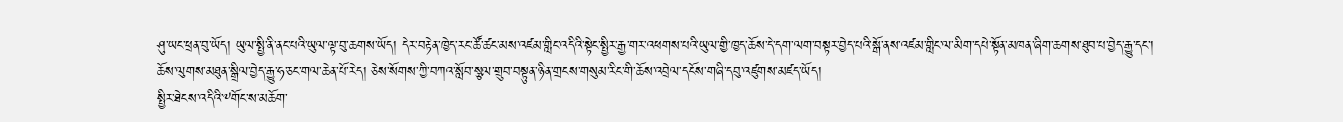ཤུ་ཡང་ཕྲན་བུ་ཡོད། ཡུལ་སྤྱི་ནི་ནང་པའི་ཡུལ་ལྟ་བུ་ཆགས་ཡོད། དེར་བརྟེན་ཁྱེད་རང་ཚོ་ཚང་མས་འཛམ་གླིང་འདིའི་སྟེང་སྤྱིར་རྒྱ་གར་འཕགས་པའི་ཡུལ་གྱི་ཁྱད་ཆོས་དེ་དག་ལག་བསྟར་བྱེད་པའི་སྒོ་ནས་འཛམ་གླིང་ལ་མིག་དཔེ་སྟོན་མཁན་ཞིག་ཆགས་ཐུབ་པ་བྱེད་རྒྱུ་དང་། ཆོས་ལུགས་མཐུན་སྒྲིལ་བྱེད་རྒྱུ་ཧ་ཅང་གལ་ཆེན་པོ་རེད། ཅེས་སོགས་ཀྱི་བཀའ་སློབ་སྩལ་གྲུབ་བསྟུན་ཉིན་གྲངས་གསུམ་རིང་གི་ཆོས་འབྲེལ་དངོས་གཞི་དབུ་འཛུགས་མཛད་ཡོད།
སྤྱིར་ཐེངས་འདིའི་༸གོང་ས་མཆོག་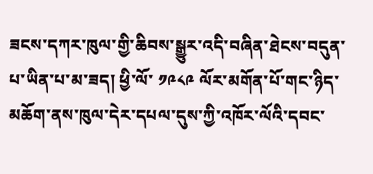ཟངས་དཀར་ཁུལ་གྱི་ཆིབས་སྒྱུར་འདི་བཞིན་ཐེངས་བདུན་པ་ཡིན་པ་མ་ཟད། ཕྱི་ལོ་ ༡༩༨༩ ལོར་མགོན་པོ་གང་ཉིད་མཆོག་ནས་ཁུལ་དེར་དཔལ་དུས་ཀྱི་འཁོར་ལོའི་དབང་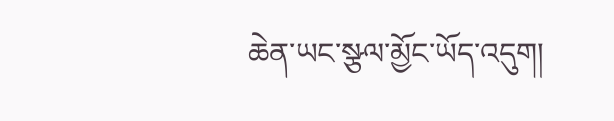ཆེན་ཡང་སྩལ་མྱོང་ཡོད་འདུག།